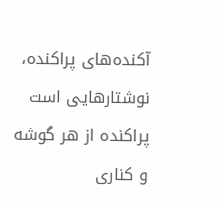آکنده‌های پراکنده، نوشتارهایی است پراکنده از هر گوشه و کناری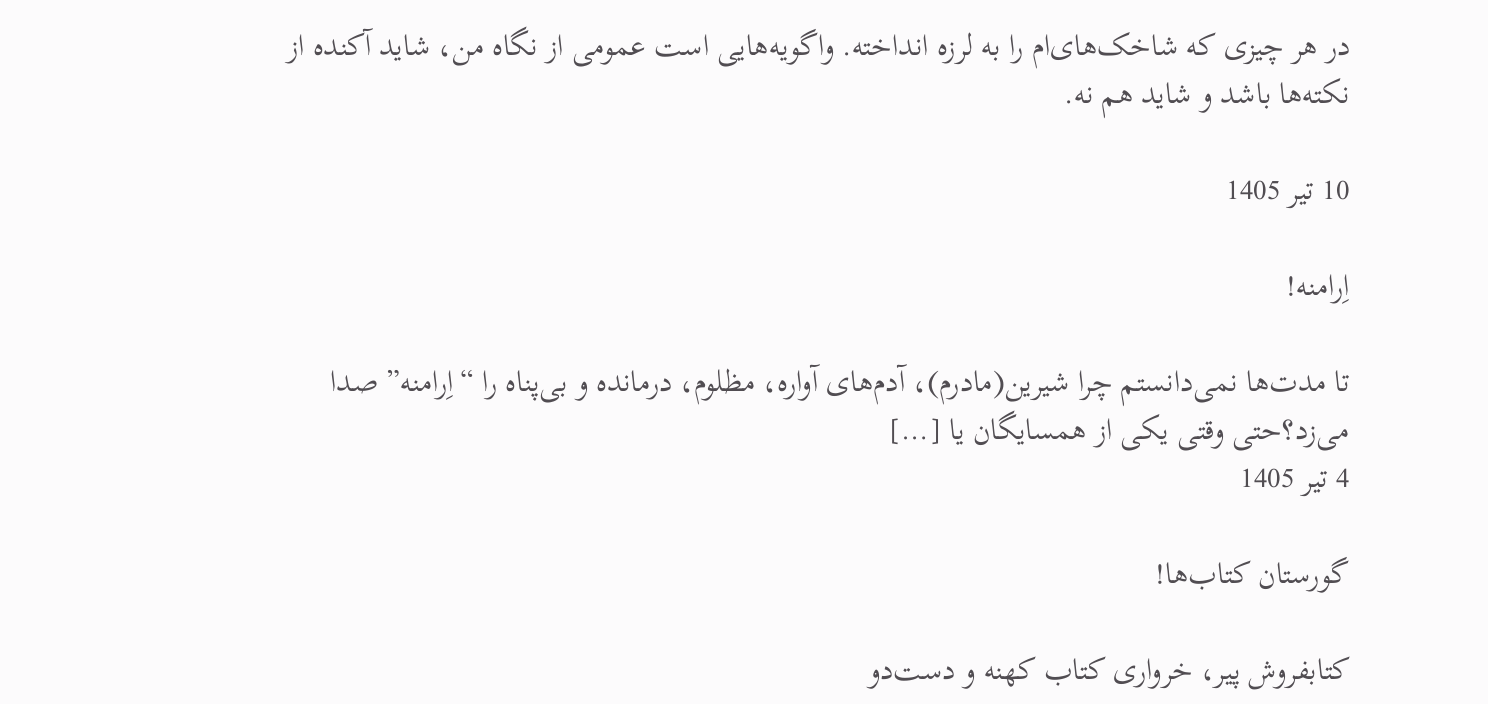در هر چیزی که شاخک‌های‌ام را به لرزه‌ انداخته. واگویه‌هایی است عمومی از نگاه من، شاید آکنده از نکته‌ها باشد و شاید هم نه.

10 تیر 1405

اِرامنه!

تا مدت‌ها نمی‌دانستم چرا شیرین(مادرم)، آدم‌های آواره، مظلوم، درمانده و بی‌پناه را “اِرامنه” صدا می‌زد؟حتی وقتی یکی از همسایگان یا […]
4 تیر 1405

گورستان کتاب‌ها!

کتابفروش پیر، خرواری کتاب کهنه و دست‌دو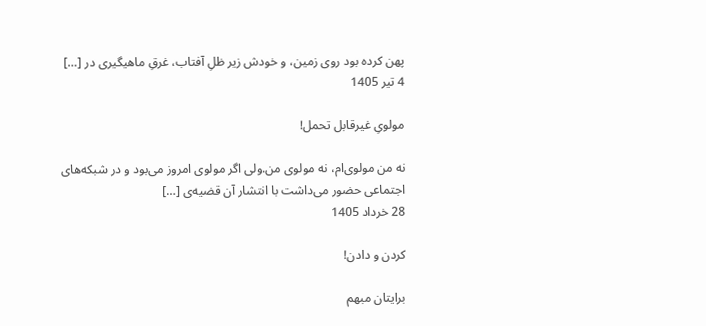پهن کرده بود روی زمین، و خودش زیر ظلِ آفتاب، غرقِ ماهیگیری در […]
4 تیر 1405

مولویِ غیرقابل تحمل!

نه من مولوی‌ام، نه مولوی من.ولی اگر مولوی امروز می‌بود و در شبکه‌های اجتماعی حضور می‌داشت با انتشار آن قضیه‌ی […]
28 خرداد 1405

کردن و دادن!

برایتان مبهم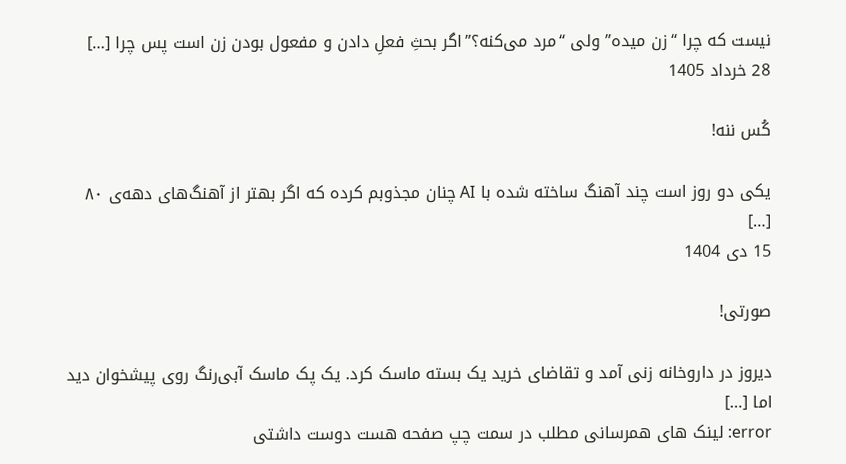نیست که چرا “زن میده” ولی “مرد می‌کنه؟”اگر بحثِ فعلِ دادن و مفعول بودن زن است پس چرا […]
28 خرداد 1405

کُس ننه‌!

یکی دو روز است چند آهنگ ساخته شده با AI چنان مجذوبم کرده که اگر بهتر از آهنگ‌های دهه‌ی ۸۰ […]
15 دی 1404

صورتی!

دیروز در داروخانه زنی آمد و تقاضای خرید یک بسته ماسک کرد. یک پک ماسک آبی‌رنگ روی پیشخوان دید اما […]
error: لینک های همرسانی مطلب در سمت چپ صفحه هست دوست داشتی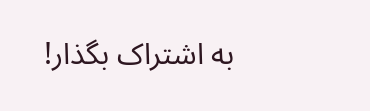به اشتراک بگذار!